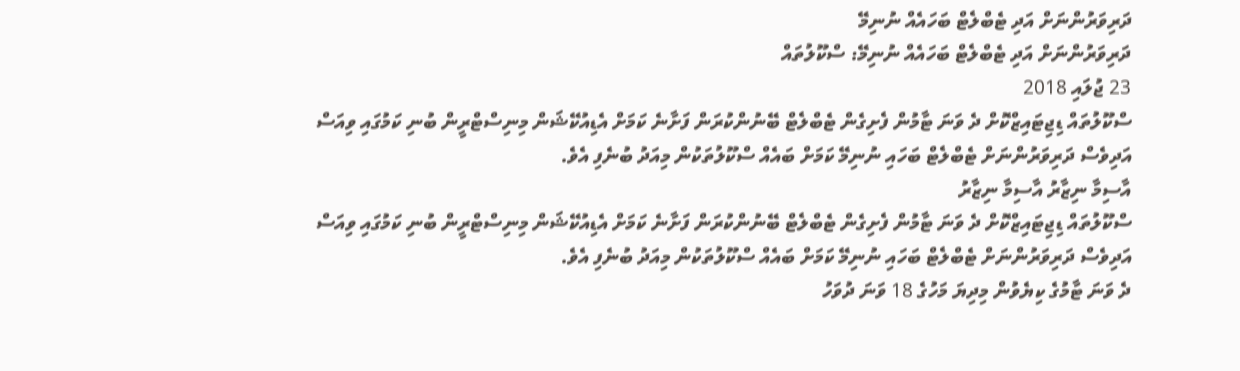ދަރިވަރުންނަށް އަދި ޓެބްލެޓް ބަހައެއް ނުނިމޭ
ދަރިވަރުންނަށް އަދި ޓެބްލެޓް ބަހައެއް ނުނިމޭ: ސްކޫލުތައް
23 ޖުލައި 2018
ސްކޫލުތައް ޑިޖިޓައިޒްކޮށް ދެ ވަނަ ޓާމުން ފެށިގެން ޓެބްލެޓް ބޭނުންކުރަން ފަށާނެ ކަމަށް އެޑިއުކޭޝަން މިނިސްޓްރީން ބުނި ކަމުގައި ވިއަސް އަދިވެސް ދަރިވަރުންނަށް ޓެބްލެޓް ބަހައި ނުނިމޭ ކަމަށް ބައެއް ސްކޫލުތަކުން މިއަދު ބުނެފި އެވެ.
އާސިމާ ނިޒާރު އާސިމާ ނިޒާރު
ސްކޫލުތައް ޑިޖިޓައިޒްކޮށް ދެ ވަނަ ޓާމުން ފެށިގެން ޓެބްލެޓް ބޭނުންކުރަން ފަށާނެ ކަމަށް އެޑިއުކޭޝަން މިނިސްޓްރީން ބުނި ކަމުގައި ވިއަސް އަދިވެސް ދަރިވަރުންނަށް ޓެބްލެޓް ބަހައި ނުނިމޭ ކަމަށް ބައެއް ސްކޫލުތަކުން މިއަދު ބުނެފި އެވެ.
ދެ ވަނަ ޓާމުގެ ކިޔެވުން މިދިޔަ މަހުގެ 18 ވަނަ ދުވަހު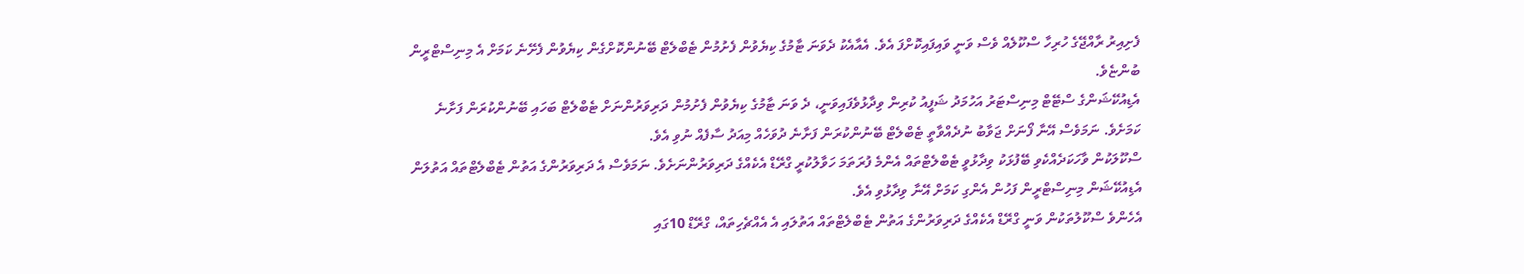ފެށިއިރު ރާއްޖޭގެ ހުރިހާ ސްކޫލެއް ވެސް ވަނީ ވައިފައިކޮށްފަ އެވެ. އެއާއެކު ދެވަނަ ޓާމުގެ ކިޔެވުން ފެށުމުން ޓެބްލެޓް ބޭނުންކޮށްގެން ކިޔެވުން ފެށޭނެ ކަމަށް އެ މިނިސްޓްރީން ބުންޏެވެ.
އެޑިއުކޭޝަންގެ ސްޓޭޓް މިނިސްޓަރު އަހުމަދު ޝަފީއު ކުރިން ވިދާޅުވެފައިވަނީ، ދެ ވަނަ ޓާމުގެ ކިޔެވުން ފެށުމުން ދަރިވަރުންނަށް ޓެބްލެޓް ބަހައި ބޭނުންކުރަން ފަށާނެ ކަމަށެވެ. ނަމަވެސް އޭނާ ފޯނަށް ޖަވާބު ނުދެއްވާތީ ޓެބްލެޓް ބޭނުންކުރަން ފަށާނެ ދުވަހެއް މިއަދު ސާފެއް ނުވި އެވެ.
ސްކޫލަކުން ވާހަކަދެއްކެވި ބޭފުޅަކު ވިދާޅުވީ ޓެބްލެޓްތައް އެންމެ ފުރަތަމަ ހަވާލުކުރީ ގްރޭޑް އެކެއްގެ ދަރިވަރުންނަށެވެ. ނަމަވެސް އެ ދަރިވަރުންގެ އަތުން ޓެބްލެޓްތައް އަތުލަން އެޑިއުކޭޝަން މިނިސްޓްރީން ފަހުން އެންގި ކަމަށް އޭނާ ވިދާޅުވި އެވެ.
އެހެންވެ ސްކޫލުތަކުން ވަނީ ގްރޭޑް އެކެއްގެ ދަރިވަރުންގެ އަތުން ޓެބްލެޓްތައް އަތުލައި އެ އެއްޗެހިތައް، ގްރޭޑް 10ގައި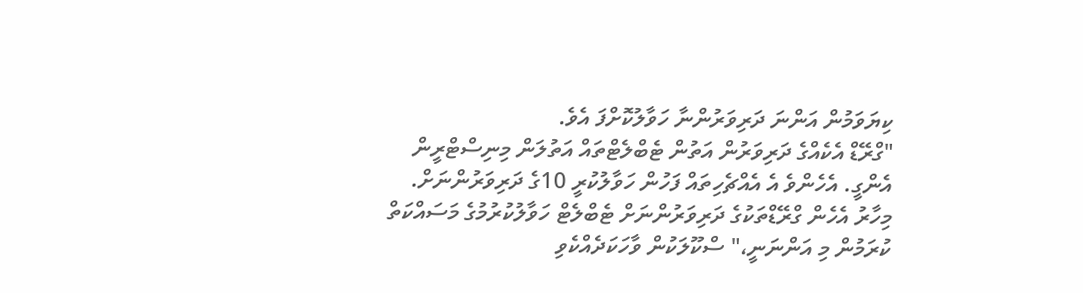ކިޔަވަމުން އަންނަ ދަރިވަރުންނާ ހަވާލުކޮށްފަ އެވެ.
"ގްރޭޑް އެކެއްގެ ދަރިވަރުން އަތުން ޓެބްލެޓްތައް އަތުލަން މިނިސްޓްރީން އެންގީ. އެހެންވެ އެ އެއްޗެހިތައް ފަހުން ހަވާލުކުރީ 10ގެ ދަރިވަރުންނަށް. މިހާރު އެހެން ގްރޭޑްތަކުގެ ދަރިވަރުންނަށް ޓެބްލެޓް ހަވާލުކުރުމުގެ މަސައްކަތް ކުރަމުން މި އަންނަނީ،" ސްކޫލަކުން ވާހަކަދެއްކެވި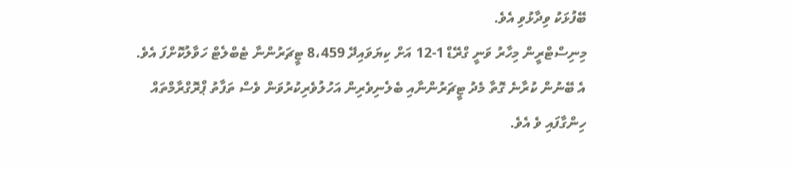ބޭފުޅަކު ވިދާޅުވި އެވެ.
މިނިސްޓްރީން މިހާރު ވަނީ ގްރޭޑް 1-12 އަށް ކިޔަވައިދޭ 8،459 ޓީޗަރުންނާ ޓެބްލެޓް ހަވާލުކޮށްފަ އެވެ. އެ ބޭނުން ކުރާނެ ގޮތާ މެދު ޓީޗަރުންނާއި ބެލެނިވެރިން އަހުލުވެރިކުރުވަން ވެސް ތަފާތު ޕްރޮގްރާމްތައް ހިންގާފައި ވެ އެވެ.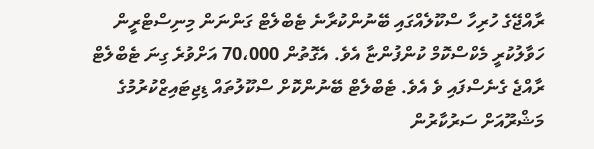ރާއްޖޭގެ ހުރިހާ ސްކޫލެއްގައި ބޭނުންކުރާނެ ޓެބްލެޓް ގަންނަން މިނިސްޓްރީން ހަވާލުކުރީ މެކްސްކޮމް ކުންފުންޏާ އެވެ. އެގޮތުން 70،000 އަށްވުރެ ގިނަ ޓެބްލެޓް ރާއްޖެ ގެނެސްފައި ވެ އެވެ. ޓެބްލެޓް ބޭނުންކޮށް ސްކޫލުތައް ޑިޖިޓައިޒްކުރުމުގެ މަޝްރޫއަށް ސަރުކާރުން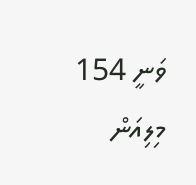ވަނީ 154 މިލިއަން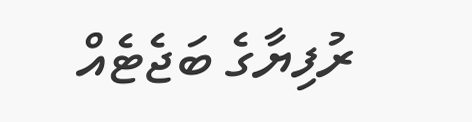ރުފިޔާގެ ބަޖެޓެއް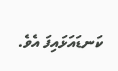ކަނޑައަޅައިފަ އެވެ.